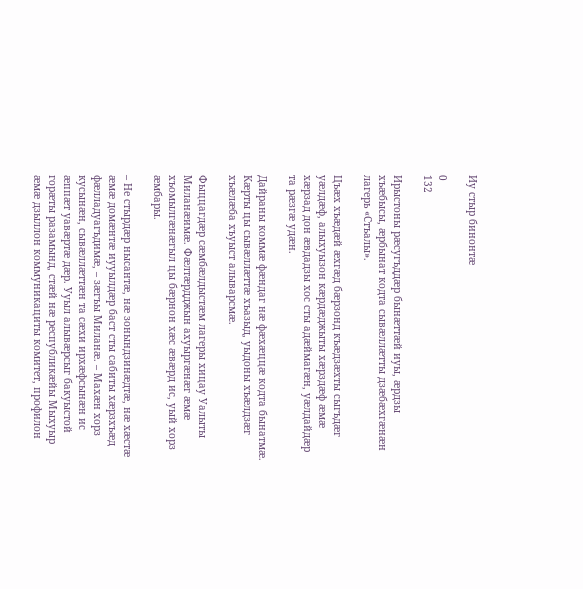Иу стыр бинонтæ

0
132

Ирыстоны рæсугъддæр бынæттæй иуы, æрдзы хъæбысы, æрбынат кодта сывæллæтты дзæбæхгæнæн лагерь «Стъалы».

Цъæх хъæдæй æхгæд бæрзонд къæдзæхты сыгъдæг уæлдæф, алыхуызон кæрдæджыты хæрздæф æмæ хæрзад дон æвдадзы хос сты адæймагæн, уæлдайдæр та рæзгæ удæн.

Дайраны коммæ фæндаг нæ фæхæццæ кодта бынатмæ. Кæрты цы сывæллæттæ хъазыд, уыдоны хъæлдзæг хъæлæба хъуыст алыварсмæ.

Фыццагдæр сæмбæлдыстæм лагеры хицау Уалыты Миланæимæ. Фæлтæрдджын ахуыргæнæг æмæ хъомылгæнæгыл цы бæрнон хæс æвæрд ис, уый хорз æмбары.

– Не стырдæр нысантæ, нæ зонындзинæдтæ, нæ хæстæ æмæ домæнтæ иууылдæр баст сты сабиты хæрзхъæд фæлладуагъдимæ, – зæгъы Миланæ. – Махæн хорз кусынæн, сывæллæттæн та сæхи ирхæфсынæн ис æппæт уавæртæ дæр. Ууыл алывæрсыг бакуыстой горæты разамынд, стæй нæ республикæйы Мыхуыр æмæ дзыллон коммуникациты комитет, профилон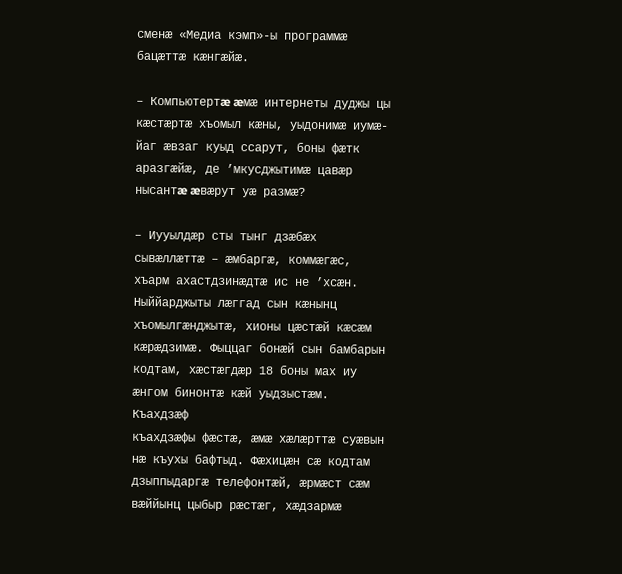сменæ «Медиа кэмп»-ы программæ бацæттæ кæнгæйæ.

– Компьютертæ æмæ интернеты дуджы цы кæстæртæ хъомыл кæны, уыдонимæ иумæ-йаг æвзаг куыд ссарут, боны фæтк аразгæйæ, де ’мкусджытимæ цавæр нысантæ æвæрут уæ размæ?

– Иууылдæр сты тынг дзæбæх сывæллæттæ – æмбаргæ, коммæгæс, хъарм ахастдзинæдтæ ис не ’хсæн. Ныййарджыты лæггад сын кæнынц хъомылгæнджытæ, хионы цæстæй кæсæм кæрæдзимæ. Фыццаг бонæй сын бамбарын кодтам, хæстæгдæр 18 боны мах иу æнгом бинонтæ кæй уыдзыстæм. Къахдзæф
къахдзæфы фæстæ, æмæ хæлæрттæ суæвын нæ къухы бафтыд. Фæхицæн сæ кодтам дзыппыдаргæ телефонтæй, æрмæст сæм вæййынц цыбыр рæстæг, хæдзармæ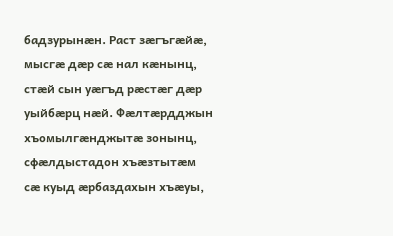бадзурынæн. Раст зæгъгæйæ, мысгæ дæр сæ нал кæнынц, стæй сын уæгъд рæстæг дæр уыйбæрц нæй. Фæлтæрдджын хъомылгæнджытæ зонынц, сфæлдыстадон хъæзтытæм сæ куыд æрбаздахын хъæуы,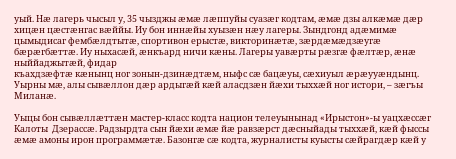уый. Нæ лагерь чысыл у, 35 чызджы æмæ лæппуйы суазæг кодтам, æмæ дзы алкæмæ дæр хицæн цæстæнгас вæййы. Иу бон иннæйы хуызæн нæу лагеры. Зындгонд адæмимæ цымыдисаг фембæлдтытæ, спортивон ерыстæ, викторинæтæ, зæрдæмæдзæугæ бæрæгбæттæ. Иу ныхасæй, æнкъард ничи кæны. Лагеры уавæрты рæзгæ фæлтæр, æнæ ныййаджытæй, фидар
къахдзæфтæ кæнынц ног зонын-дзинæдтæм, ныфс сæ бацæуы, сæхиуыл æрæууæндынц. Уырны мæ, алы сывæллон дæр ардыгæй кæй аласдзæн йæхи тыххæй ног истори, – зæгъы Миланæ.

Уыцы бон сывæллæттæн мастер-класс кодта национ телеуынынад «Ирыстон»-ы уацхæссæг Калоты  Дзерассæ. Радзырдта сын йæхи æмæ йæ равзæрст дæсныйады тыххæй, кæй фыссы æмæ амоны ирон программæтæ. Базонгæ сæ кодта, журналисты куысты сæйрагдæр кæй у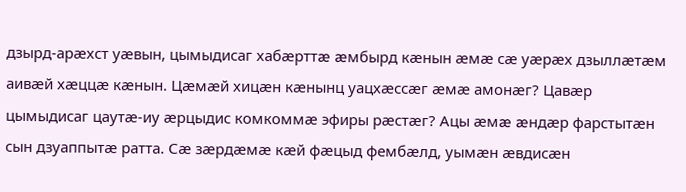дзырд-арæхст уæвын, цымыдисаг хабæрттæ æмбырд кæнын æмæ сæ уæрæх дзыллæтæм аивæй хæццæ кæнын. Цæмæй хицæн кæнынц уацхæссæг æмæ амонæг? Цавæр цымыдисаг цаутæ-иу æрцыдис комкоммæ эфиры рæстæг? Ацы æмæ æндæр фарстытæн сын дзуаппытæ ратта. Сæ зæрдæмæ кæй фæцыд фембæлд, уымæн æвдисæн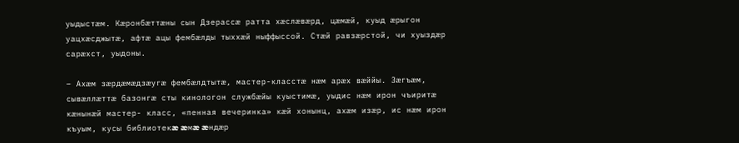уыдыстæм. Кæронбæттæны сын Дзерассæ ратта хæслæвæрд, цæмæй, куыд æрыгон уацхæсджытæ, афтæ ацы фембæлды тыххæй ныффыссой. Стæй равзæрстой, чи хуыздæр сарæхст, уыдоны.

– Ахæм зæрдæмæдзæугæ фембæлдтытæ, мастер-класстæ нæм арæх вæййы. Зæгъæм, сывæллæттæ базонгæ сты кинологон службæйы куыстимæ, уыдис нæм ирон чъиритæ кæнынæй мастер- класс, «пенная вечеринка» кæй хонынц, ахæм изæр, ис нæм ирон къуым, кусы библиотекæ æмæ æндæр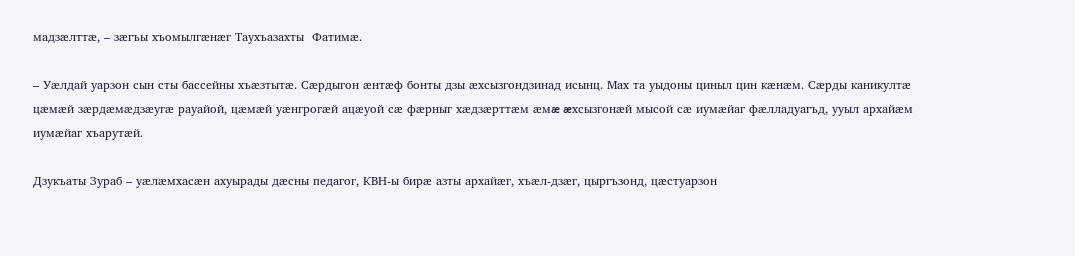мадзæлттæ, – зæгъы хъомылгæнæг Таухъазахты  Фатимæ.

– Уæлдай уарзон сын сты бассейны хъæзтытæ. Сæрдыгон æнтæф бонты дзы æхсызгондзинад исынц. Мах та уыдоны циныл цин кæнæм. Сæрды каникултæ цæмæй зæрдæмæдзæугæ рауайой, цæмæй уæнгрогæй ацæуой сæ фæрныг хæдзæрттæм æмæ æхсызгонæй мысой сæ иумæйаг фæлладуагъд, ууыл архайæм иумæйаг хъарутæй.

Дзукъаты Зураб – уæлæмхасæн ахуырады дæсны педагог, КВН-ы бирæ азты архайæг, хъæл-дзæг, цыргъзонд, цæстуарзон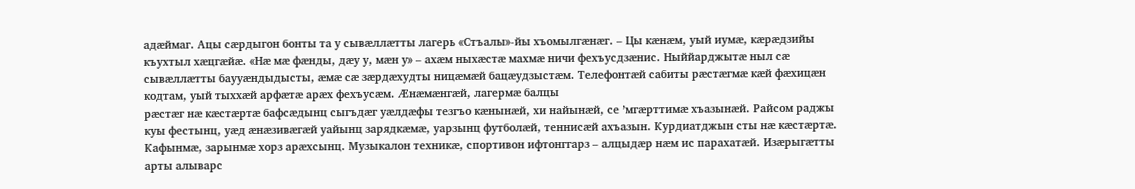адæймаг. Ацы сæрдыгон бонты та у сывæллæтты лагерь «Стъалы»-йы хъомылгæнæг. – Цы кæнæм, уый иумæ, кæрæдзийы къухтыл хæцгæйæ. «Нæ мæ фæнды, дæу у, мæн у» – ахæм ныхæстæ махмæ ничи фехъусдзæнис. Ныййарджытæ ныл сæ сывæллæтты баууæндыдысты, æмæ сæ зæрдæхудты ницæмæй бацæудзыстæм. Телефонтæй сабиты рæстæгмæ кæй фæхицæн кодтам, уый тыххæй арфæтæ арæх фехъусæм. Æнæмæнгæй, лагермæ балцы
рæстæг нæ кæстæртæ бафсæдынц сыгъдæг уæлдæфы тезгъо кæнынæй, хи найынæй, се ’мгæрттимæ хъазынæй. Райсом раджы куы фестынц, уæд æнæзивæгæй уайынц зарядкæмæ, уарзынц футболæй, теннисæй ахъазын. Курдиатджын сты нæ кæстæртæ. Кафынмæ, зарынмæ хорз арæхсынц. Музыкалон техникæ, спортивон ифтонггарз – алцыдæр нæм ис парахатæй. Изæрыгæтты арты алыварс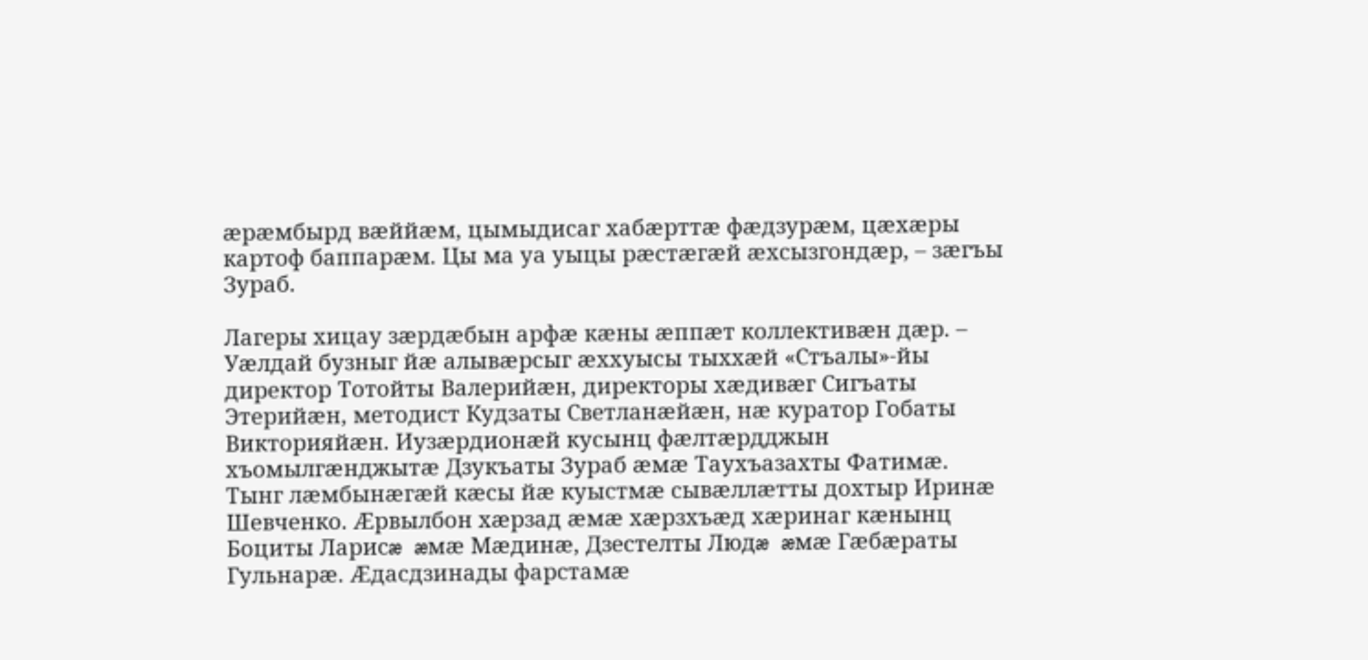æрæмбырд вæййæм, цымыдисаг хабæрттæ фæдзурæм, цæхæры картоф баппарæм. Цы ма уа уыцы рæстæгæй æхсызгондæр, – зæгъы Зураб.

Лагеры хицау зæрдæбын арфæ кæны æппæт коллективæн дæр. – Уæлдай бузныг йæ алывæрсыг æххуысы тыххæй «Стъалы»-йы директор Тотойты Валерийæн, директоры хæдивæг Сигъаты Этерийæн, методист Кудзаты Светланæйæн, нæ куратор Гобаты Викторияйæн. Иузæрдионæй кусынц фæлтæрдджын хъомылгæнджытæ Дзукъаты Зураб æмæ Таухъазахты Фатимæ. Тынг лæмбынæгæй кæсы йæ куыстмæ сывæллæтты дохтыр Иринæ Шевченко. Æрвылбон хæрзад æмæ хæрзхъæд хæринаг кæнынц Боциты Ларисæ æмæ Мæдинæ, Дзестелты Людæ æмæ Гæбæраты Гульнарæ. Æдасдзинады фарстамæ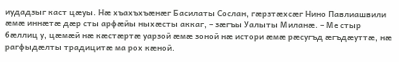иудадзыг каст цæуы. Нæ хъахъхъæнæг Басилаты Сослан, гæрзтæхсæг Нино Павлиашвили æмæ иннæтæ дæр сты арфæйы ныхæсты аккаг, – зæгъы Уалыты Миланæ. – Ме стыр бæллиц у, цæмæй нæ кæстæртæ уарзой æмæ зоной нæ истори æмæ рæсугъд æгъдæуттæ, нæ рагфыдæлты традицитæ ма рох кæной.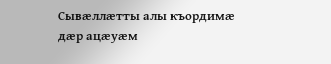Сывæллæтты алы къордимæ дæр ацæуæм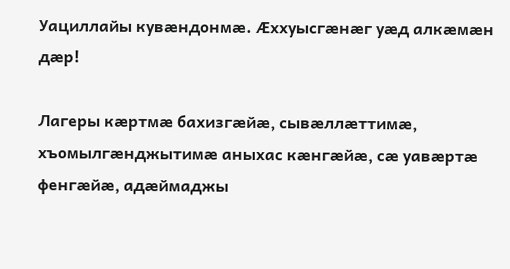Уациллайы кувæндонмæ. Æххуысгæнæг уæд алкæмæн дæр!

Лагеры кæртмæ бахизгæйæ, сывæллæттимæ, хъомылгæнджытимæ аныхас кæнгæйæ, сæ уавæртæ фенгæйæ, адæймаджы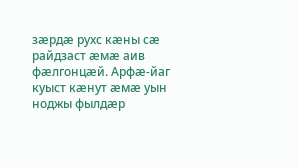зæрдæ рухс кæны сæ райдзаст æмæ аив фæлгонцæй. Арфæ-йаг куыст кæнут æмæ уын ноджы фылдæр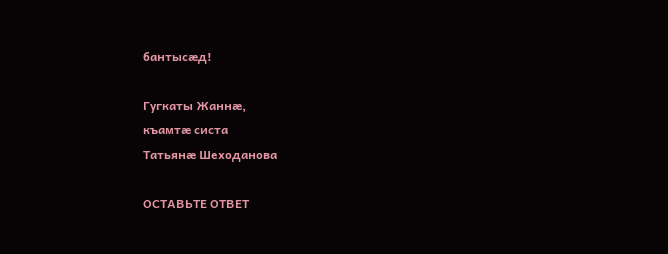бантысæд!

Гугкаты Жаннæ,
къамтæ систа
Татьянæ Шеходанова

ОСТАВЬТЕ ОТВЕТ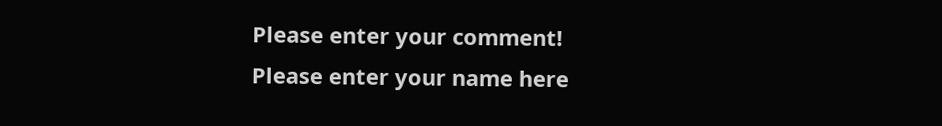Please enter your comment!
Please enter your name here